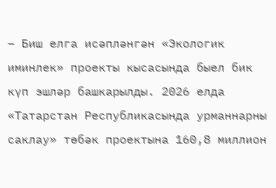– Биш елга исәпләнгән «Экологик иминлек» проекты кысасында быел бик күп эшләр башкарылды. 2026 елда «Татарстан Республикасында урманнарны саклау» төбәк проектына 160,8 миллион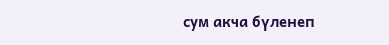сум акча бүленеп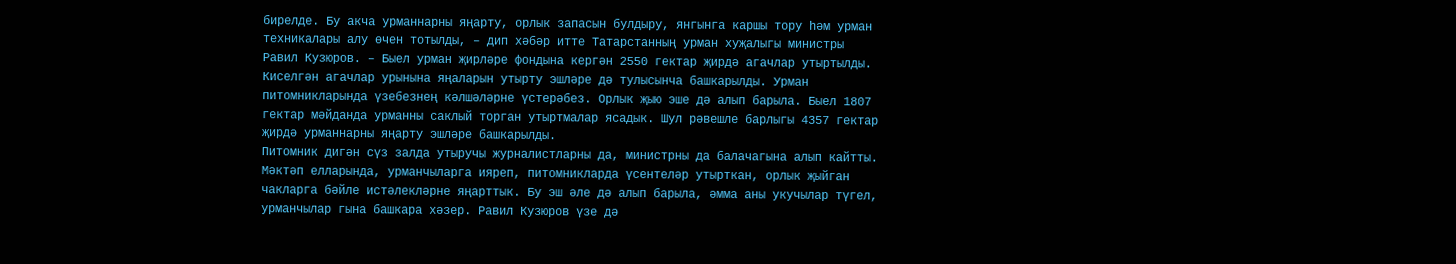бирелде. Бу акча урманнарны яңарту, орлык запасын булдыру, янгынга каршы тору һәм урман техникалары алу өчен тотылды, – дип хәбәр итте Татарстанның урман хуҗалыгы министры Равил Кузюров. – Быел урман җирләре фондына кергән 2550 гектар җирдә агачлар утыртылды. Киселгән агачлар урынына яңаларын утырту эшләре дә тулысынча башкарылды. Урман питомникларында үзебезнең кәлшәләрне үстерәбез. Орлык җыю эше дә алып барыла. Быел 1807 гектар мәйданда урманны саклый торган утыртмалар ясадык. Шул рәвешле барлыгы 4357 гектар җирдә урманнарны яңарту эшләре башкарылды.
Питомник дигән сүз залда утыручы журналистларны да, министрны да балачагына алып кайтты. Мәктәп елларында, урманчыларга ияреп, питомникларда үсентеләр утырткан, орлык җыйган чакларга бәйле истәлекләрне яңарттык. Бу эш әле дә алып барыла, әмма аны укучылар түгел, урманчылар гына башкара хәзер. Равил Кузюров үзе дә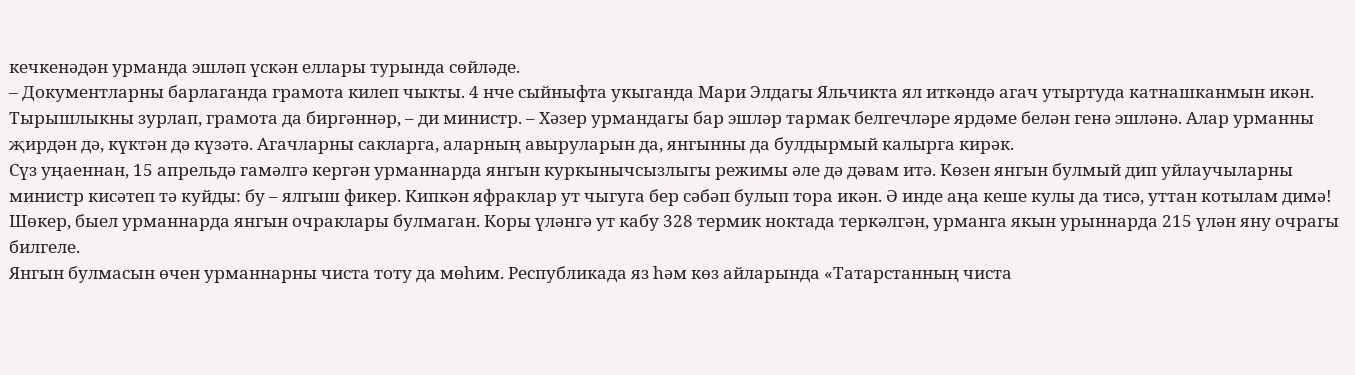кечкенәдән урманда эшләп үскән еллары турында сөйләде.
– Документларны барлаганда грамота килеп чыкты. 4 нче сыйныфта укыганда Мари Элдагы Яльчикта ял иткәндә агач утыртуда катнашканмын икән. Тырышлыкны зурлап, грамота да биргәннәр, – ди министр. – Хәзер урмандагы бар эшләр тармак белгечләре ярдәме белән генә эшләнә. Алар урманны җирдән дә, күктән дә күзәтә. Агачларны сакларга, аларның авыруларын да, янгынны да булдырмый калырга кирәк.
Сүз уңаеннан, 15 апрельдә гамәлгә кергән урманнарда янгын куркынычсызлыгы режимы әле дә дәвам итә. Көзен янгын булмый дип уйлаучыларны министр кисәтеп тә куйды: бу – ялгыш фикер. Кипкән яфраклар ут чыгуга бер сәбәп булып тора икән. Ә инде аңа кеше кулы да тисә, уттан котылам димә! Шөкер, быел урманнарда янгын очраклары булмаган. Коры үләнгә ут кабу 328 термик ноктада теркәлгән, урманга якын урыннарда 215 үлән яну очрагы билгеле.
Янгын булмасын өчен урманнарны чиста тоту да мөһим. Республикада яз һәм көз айларында «Татарстанның чиста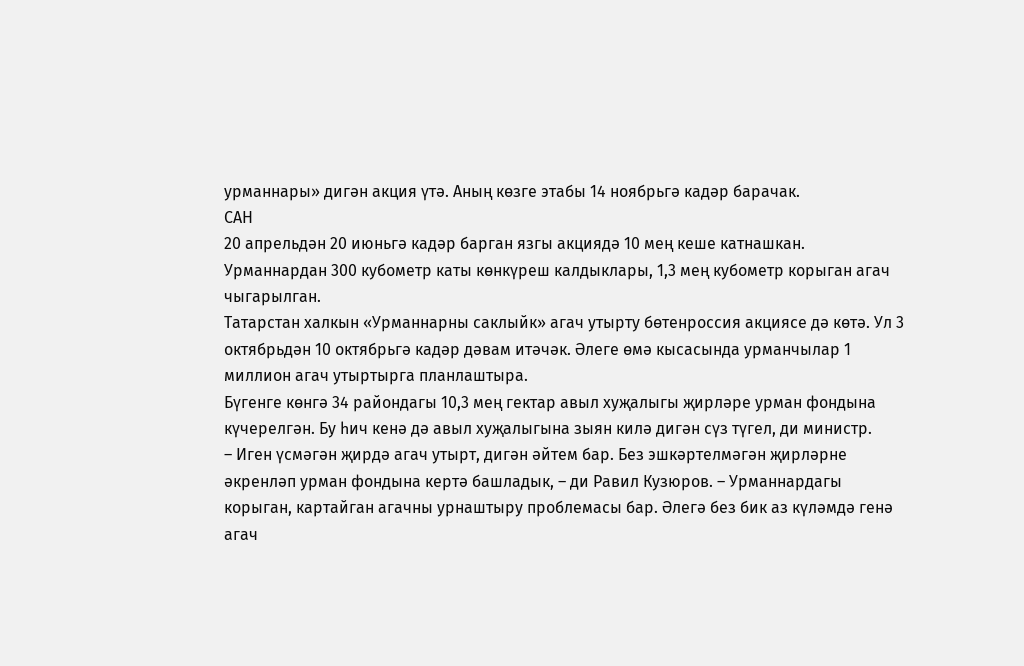урманнары» дигән акция үтә. Аның көзге этабы 14 ноябрьгә кадәр барачак.
САН
20 апрельдән 20 июньгә кадәр барган язгы акциядә 10 мең кеше катнашкан. Урманнардан 300 кубометр каты көнкүреш калдыклары, 1,3 мең кубометр корыган агач чыгарылган.
Татарстан халкын «Урманнарны саклыйк» агач утырту бөтенроссия акциясе дә көтә. Ул 3 октябрьдән 10 октябрьгә кадәр дәвам итәчәк. Әлеге өмә кысасында урманчылар 1 миллион агач утыртырга планлаштыра.
Бүгенге көнгә 34 райондагы 10,3 мең гектар авыл хуҗалыгы җирләре урман фондына күчерелгән. Бу һич кенә дә авыл хуҗалыгына зыян килә дигән сүз түгел, ди министр.
– Иген үсмәгән җирдә агач утырт, дигән әйтем бар. Без эшкәртелмәгән җирләрне әкренләп урман фондына кертә башладык, – ди Равил Кузюров. – Урманнардагы корыган, картайган агачны урнаштыру проблемасы бар. Әлегә без бик аз күләмдә генә агач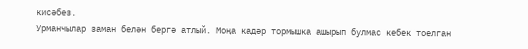кисәбез.
Урманчылар заман белән бергә атлый. Моңа кадәр тормышка ашырып булмас кебек тоелган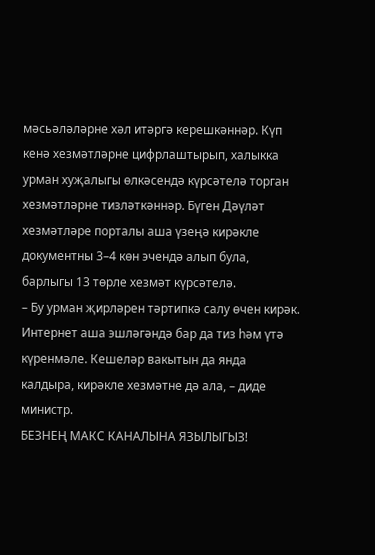мәсьәләләрне хәл итәргә керешкәннәр. Күп кенә хезмәтләрне цифрлаштырып, халыкка урман хуҗалыгы өлкәсендә күрсәтелә торган хезмәтләрне тизләткәннәр. Бүген Дәүләт хезмәтләре порталы аша үзеңә кирәкле документны 3–4 көн эчендә алып була, барлыгы 13 төрле хезмәт күрсәтелә.
– Бу урман җирләрен тәртипкә салу өчен кирәк. Интернет аша эшләгәндә бар да тиз һәм үтә күренмәле. Кешеләр вакытын да янда калдыра, кирәкле хезмәтне дә ала, – диде министр.
БЕЗНЕҢ МАКС КАНАЛЫНА ЯЗЫЛЫГЫЗ!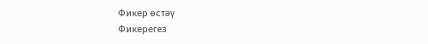Фикер өстәү
Фикерегез